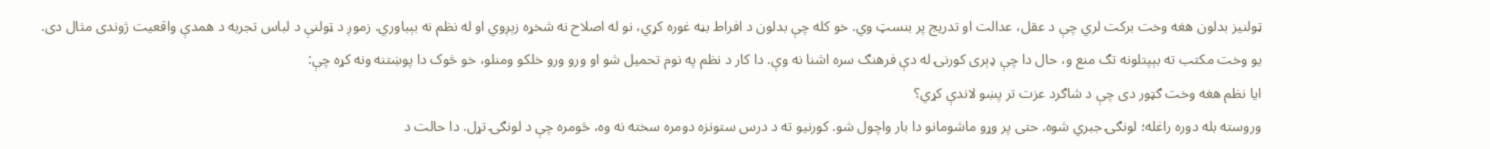ټولنیز بدلون هغه وخت برکت لري چې د عقل، عدالت او تدریج پر بنسټ وي. خو کله چې بدلون د افراط بڼه غوره کړي، نو له اصلاح نه شخړه زېږوي او له نظم نه بېباوري. زموږ د ټولنې د لباس تجربه د همدې واقعیت ژوندی مثال دی.
یو وخت مکتب ته بېپتلونه تګ منع و، حال دا چې ډېری کورنۍ له دې فرهنګ سره اشنا نه وې. دا کار د نظم په نوم تحمیل شو او ورو ورو خلکو ومنلو، خو څوک دا پوښتنه ونه کړه چې:
ایا نظم هغه وخت ګټور دی چې د شاګرد عزت تر پښو لاندې کړي؟
وروسته بله دوره راغله؛ لونګۍ جبري شوه. حتی پر وړو ماشومانو دا بار واچول شو. کورنیو ته د درس ستونزه دومره سخته نه وه، څومره چې د لونګۍ تړل. دا حالت د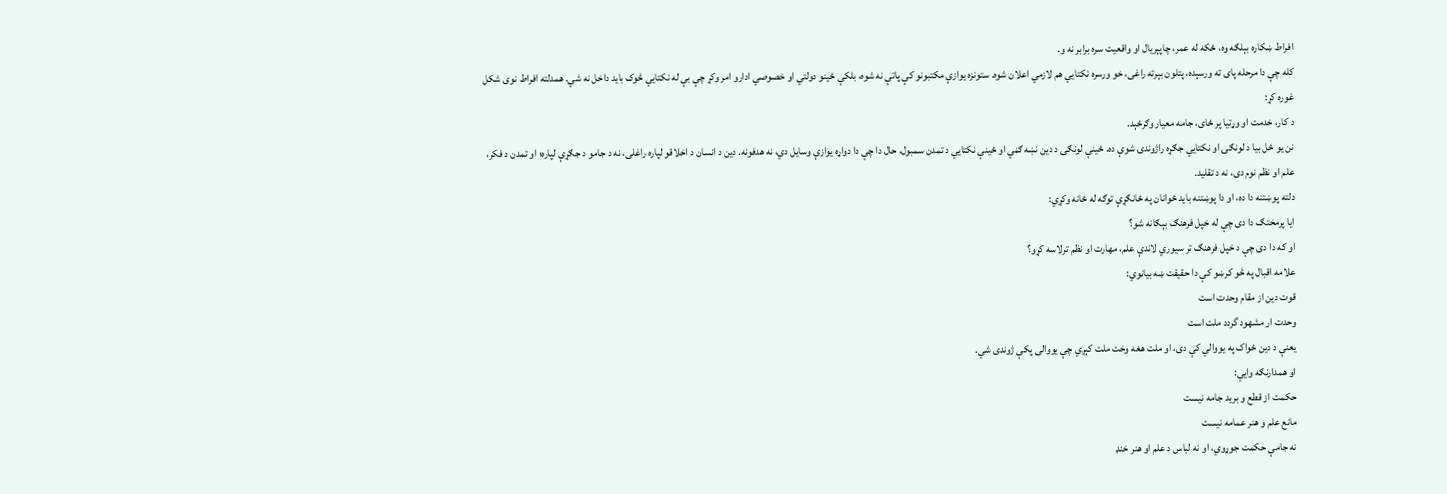افراط ښکاره بېلګه وه، ځکه له عمر، چاپېریال او واقعیت سره برابر نه و.
کله چې دا مرحله پای ته ورسېده، پتلون بېرته راغی، خو ورسره نکتایي هم لازمي اعلان شوه. ستونزه یوازې مکتبونو کې پاتې نه شوه، بلکې ځینو دولتي او خصوصي ادارو امر وکړ چې بې له نکتایي څوک باید داخل نه شي. همدلته افراط نوی شکل غوره کړ:
د کار، خدمت او وړتیا پر ځای، جامه معیار وګرځېد.
نن یو ځل بیا د لونګۍ او نکتایي جګړه راژوندۍ شوې ده. ځینې لونګۍ د دین نښه ګڼي او ځینې نکتایي د تمدن سمبول، حال دا چې دا دواړه یوازې وسایل دي، نه هدفونه. دین د انسان د اخلاقو لپاره راغلی، نه د جامو د جګړې لپاره؛ او تمدن د فکر، علم او نظم نوم دی، نه د تقلید.
دلته پوښتنه دا ده، او دا پوښتنه باید ځوانان په ځانګړې توګه له ځانه وکړي:
ایا پرمختګ دا دی چې له خپل فرهنګ بېګانه شو؟
او که دا دی چې د خپل فرهنګ تر سیوري لاندې علم، مهارت او نظم ترلاسه کړو؟
علامه اقبال په څو کرښو کې دا حقیقت ښه بیانوي:
قوت دین از مقام وحدت است
وحدت ار مشهود گردد ملت است
یعنې د دین ځواک په یووالي کې دی، او ملت هغه وخت ملت کېږي چې یووالی پکې ژوندی شي.
او همدارنګه وایي:
حکمت از قطع و برید جامه نیست
مانع علم و هنر عمامه نیست
نه جامې حکمت جوړوي، او نه لباس د علم او هنر خنډ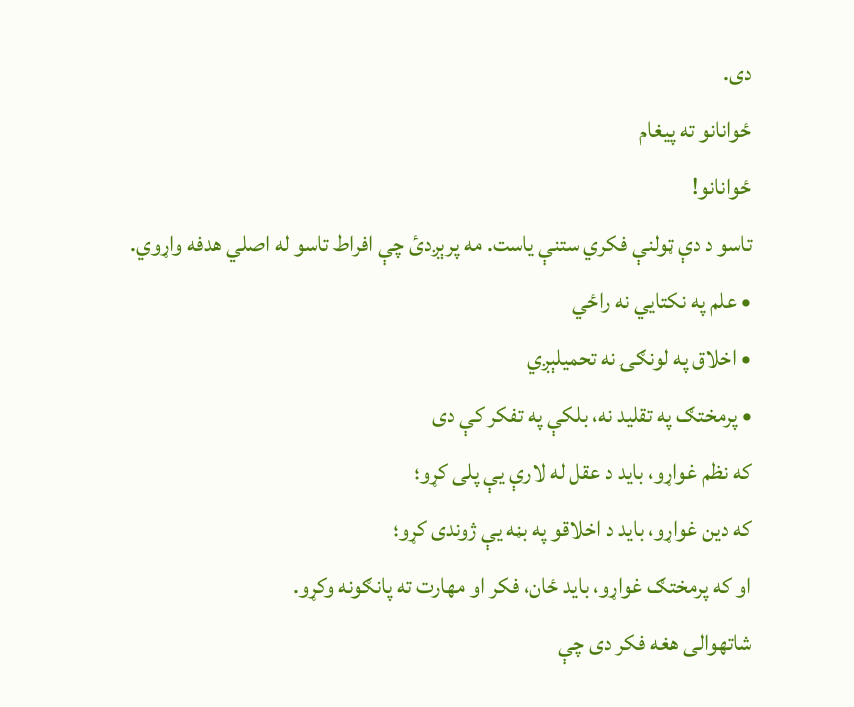دی.
ځوانانو ته پیغام
ځوانانو!
تاسو د دې ټولنې فکري ستنې یاست. مه پرېږدئ چې افراط تاسو له اصلي هدفه واړوي.
• علم په نکتایي نه راځي
• اخلاق په لونګۍ نه تحمیلېږي
• پرمختګ په تقلید نه، بلکې په تفکر کې دی
که نظم غواړو، باید د عقل له لارې یې پلی کړو؛
که دین غواړو، باید د اخلاقو په بڼه یې ژوندی کړو؛
او که پرمختګ غواړو، باید ځان، فکر او مهارت ته پانګونه وکړو.
شاتهوالی هغه فکر دی چې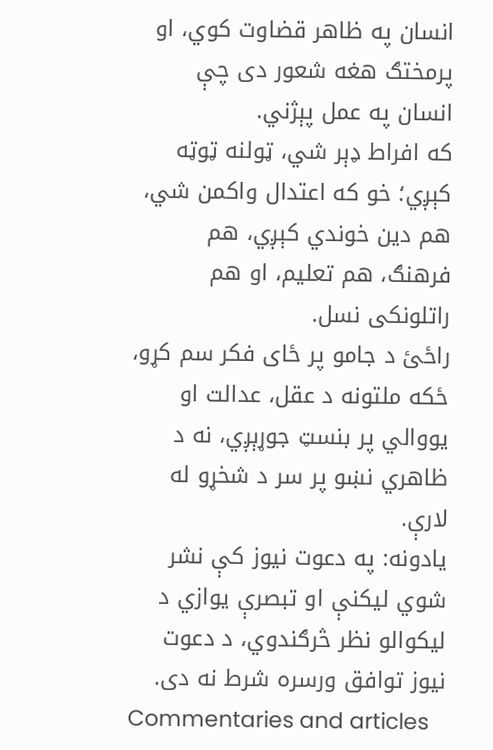انسان په ظاهر قضاوت کوي، او پرمختګ هغه شعور دی چې انسان په عمل پېژني.
که افراط ډېر شي، ټولنه ټوټه کېږي؛ خو که اعتدال واکمن شي، هم دین خوندي کېږي، هم فرهنګ، هم تعلیم، او هم راتلونکی نسل.
راځئ د جامو پر ځای فکر سم کړو، ځکه ملتونه د عقل، عدالت او یووالي پر بنسټ جوړېږي، نه د ظاهري نښو پر سر د شخړو له لارې.
یادونه: په دعوت نیوز کې نشر شوي لیکنې او تبصرې یوازي د لیکوالو نظر څرګندوي، د دعوت نیوز توافق ورسره شرط نه دی.
Commentaries and articles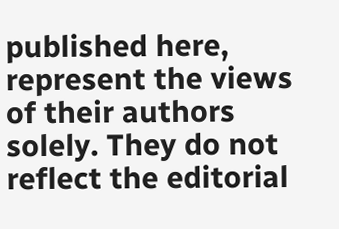published here, represent the views of their authors solely. They do not reflect the editorial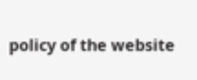policy of the website